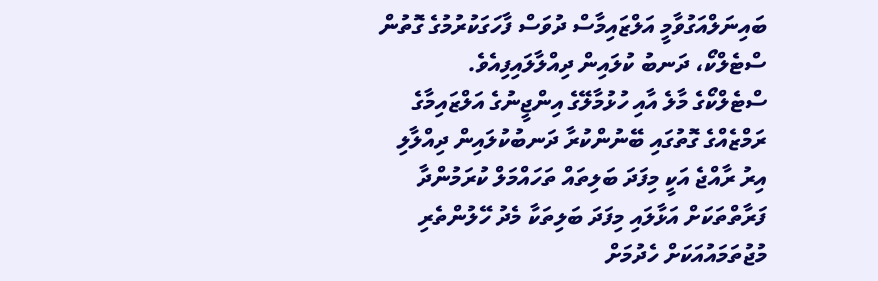ބައިނަލްއަގުވާމީ އަލްޒައިމާސް ދުވަސް ފާހަގަކުރުމުގެ ގޮތުން ސްޓެލްކޯ، ދަނބު ކުލައިން ދިއްލާލައިފިއެވެ.
ސްޓެލްކޯގެ މާލެ އާއި ހުޅުމާލޭގެ އިންޖީނުގެ އަލްޒައިމާގެ ރަމްޒެއްގެ ގޮތުގައި ބޭނުންކުރާ ދަނބުކުލައިން ދިއްލާލި އިރު ރާއްޖެ އަކީ މިފަދަ ބަލިތައް ތަހައްމަލް ކުރަމުންދާ ފަރާތްތަކަށް އަޅާލައި މިފަދަ ބަލިތަކާ މެދު ހޭލުންތެރި މުޖުތަމައުއަކަށް ހެދުމަށް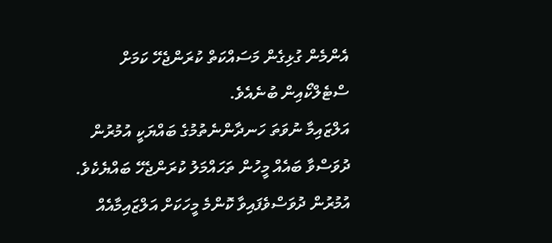އެންމެން ގުޅިގެން މަސައްކަތް ކުރަންޖެހޭ ކަމަށް ސްޓެލްކޯއިން ބުނެއެވެ.
އަލްޒައިމާ ނުވަތަ ހަނދާންނެތުމުގެ ބައްޔަކީ އުމުރުން ދުވަސްވާ ބައެއް މީހުން ތަހައްމަލު ކުރަންޖެހޭ ބައްޔެކެވެ. އުމުރުން ދުވަސްވެފައިވާ ކޮންމެ މީހަކަށް އަލްޒައިމާއެއް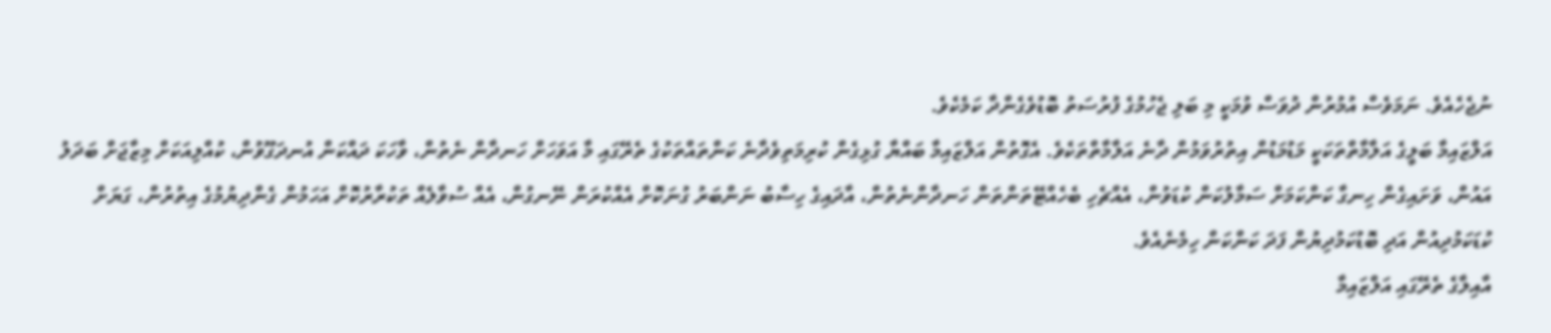ނުޖެހެއެވެ. ނަމަވެސް އުމުރުން ދުވަސް ވުމަކީ މި ބަލި ޖެހުމުގެ ފުރުސަތު ބޮޑުވެގެންދާ ކަމެކެވެ.
އަލްޒައިމާ ބަލީގެ އަލާމާތްތަކަކީ މަޑުމަޑުން އިތުރުވަމުން ދާނެ އަލާމާތްތަކެވެ. އެގޮތުން އަލްޒައިމާ ބައްޔާ ގުޅިގެން ކުރިމަތިވެދާނެ ކަންތައްތަކުގެ ތެރޭގައި މާ އަވަހަށް ހަނދާން ނެތުން، ވާހަކަ ދައްކަން އުނދަގޫވުން، ކުއްލިއަކަށް މިޒާޖަށް ބަދަލު އައުން، ވަށައިގެން ހިނގާ ކަންކަމަށް ސަމާލުކަން ކުޑަވުން، އެއްޗެހި ބެހެއްޓޭތަންތަން ހަނދާންނެތުން، އާދައިގެ ހިސާބު ނަންބަރު ގުނަކޮށް އެއްކުރަން ނޭނގުން، އެއް ސުވާލެއް ތަކުރާރުކޮށް އަހަމުން ގެންދިޔުމުގެ އިތުރުން، ގަޔަށް ކުޑަކަމުދިއުން އަދި ބޮޑުކަމުދިޔުން ފަދަ ކަންކަން ހިމެނެއެވެ.
އާއިލާގެ ތެރޭގައި އަލްޒައިމާ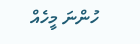ހުންނަ މީހެއް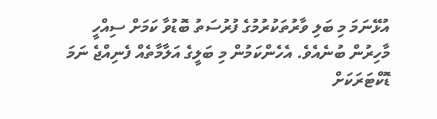އުޅޭނަމަ މި ބަލި ވާރުތަކުރުމުގެ ފުރުސަތު ބޮޑުވާ ކަމަށް ސިއްހީ މާހިރުން ބުނެއެވެ. އެހެންކަމުން މި ބަލީގެ އަލާމާތެއް ފެނިއްޖެ ނަމަ ޑޮކްޓަރަކަށް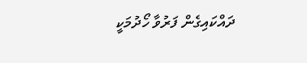ދައްކައިގެން ފަރުވާ ހޯދުމަކީ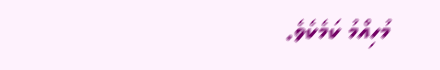މުހިއްމު ކަމެކެވެ.